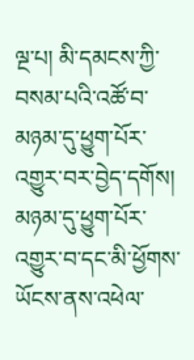ལྔ་པ། མི་དམངས་ཀྱི་བསམ་པའི་འཚོ་བ་མཉམ་དུ་ཕྱུག་པོར་འགྱུར་བར་བྱེད་དགོས།  མཉམ་དུ་ཕྱུག་པོར་འགྱུར་བ་དང་མི་ཕྱོགས་ཡོངས་ནས་འཕེལ་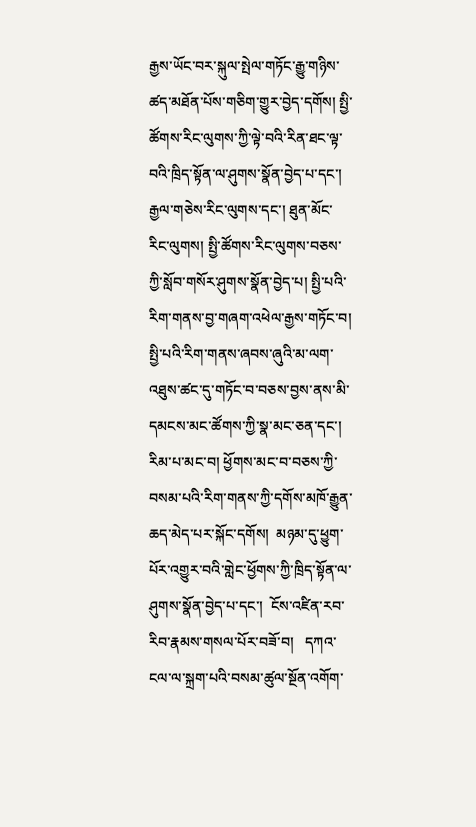རྒྱས་ཡོང་བར་སྐུལ་སྤེལ་གཏོང་རྒྱུ་གཉིས་ཚད་མཐོན་པོས་གཅིག་གྱུར་བྱེད་དགོས། སྤྱི་ཚོགས་རིང་ལུགས་ཀྱི་ལྟེ་བའི་རིན་ཐང་ལྟ་བའི་ཁྲིད་སྟོན་ལ་ཤུགས་སྣོན་བྱེད་པ་དང་། རྒྱལ་གཅེས་རིང་ལུགས་དང་། ཐུན་མོང་རིང་ལུགས། སྤྱི་ཚོགས་རིང་ལུགས་བཅས་ཀྱི་སློབ་གསོར་ཤུགས་སྣོན་བྱེད་པ། སྤྱི་པའི་རིག་གནས་བྱ་གཞག་འཕེལ་རྒྱས་གཏོང་བ། སྤྱི་པའི་རིག་གནས་ཞབས་ཞུའི་མ་ལག་འཐུས་ཚང་དུ་གཏོང་བ་བཅས་བྱས་ནས་མི་དམངས་མང་ཚོགས་ཀྱི་སྣ་མང་ཅན་དང་། རིམ་པ་མང་བ། ཕྱོགས་མང་བ་བཅས་ཀྱི་བསམ་པའི་རིག་གནས་ཀྱི་དགོས་མཁོ་རྒྱུན་ཆད་མེད་པར་སྐོང་དགོས།  མཉམ་དུ་ཕྱུག་པོར་འགྱུར་བའི་གླེང་ཕྱོགས་ཀྱི་ཁྲིད་སྟོན་ལ་ཤུགས་སྣོན་བྱེད་པ་དང་།  ངོས་འཛིན་རབ་རིབ་རྣམས་གསལ་པོར་བཟོ་བ།   དཀའ་ངལ་ལ་སྐྲག་པའི་བསམ་ཚུལ་སྔོན་འགོག་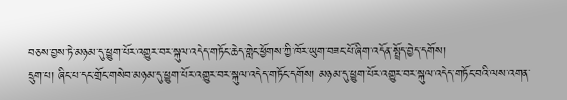བཅས་བྱས་ཏེ་མཉམ་དུ་ཕྱུག་པོར་འགྱུར་བར་སྐུལ་འདེད་གཏོང་ཆེད་གླེང་ཕྱོགས་ཀྱི་ཁོར་ཡུག་བཟང་པོ་ཞིག་འདོན་སྤྲོད་བྱེད་དགོས།
དྲུག་པ། ཞིང་པ་དང་གྲོང་གསེབ་མཉམ་དུ་ཕྱུག་པོར་འགྱུར་བར་སྐུལ་འདེད་གཏོང་དགོས། མཉམ་དུ་ཕྱུག་པོར་འགྱུར་བར་སྐུལ་འདེད་གཏོང་བའི་ལས་འགན་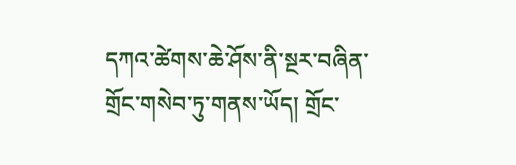དཀའ་ཚེགས་ཆེ་ཤོས་ནི་སྔར་བཞིན་གྲོང་གསེབ་ཏུ་གནས་ཡོད། གྲོང་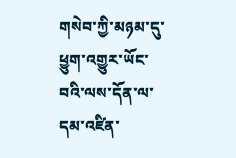གསེབ་ཀྱི་མཉམ་དུ་ཕྱུག་འགྱུར་ཡོང་བའི་ལས་དོན་ལ་དམ་འཛིན་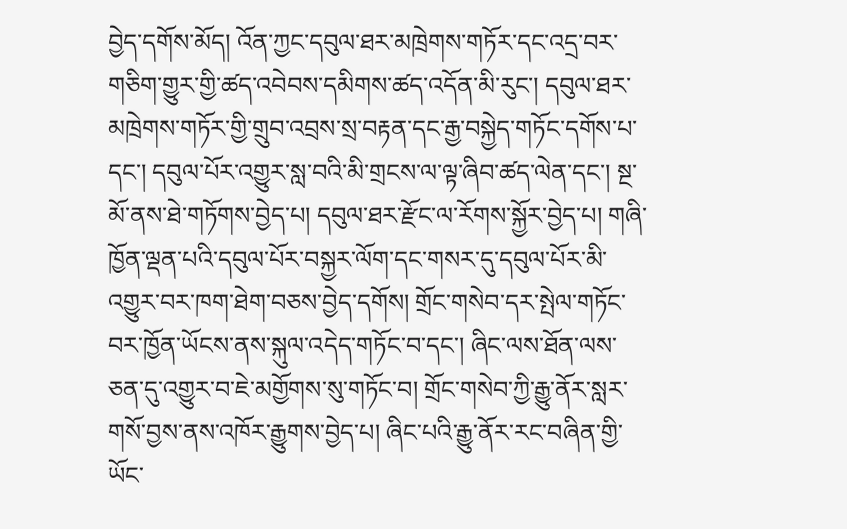བྱེད་དགོས་མོད། འོན་ཀྱང་དབུལ་ཐར་མཁྲེགས་གཏོར་དང་འདྲ་བར་གཅིག་གྱུར་གྱི་ཚད་འབེབས་དམིགས་ཚད་འདོན་མི་རུང་། དབུལ་ཐར་མཁྲེགས་གཏོར་གྱི་གྲུབ་འབྲས་སྲ་བརྟན་དང་རྒྱ་བསྐྱེད་གཏོང་དགོས་པ་དང་། དབུལ་པོར་འགྱུར་སླ་བའི་མི་གྲངས་ལ་ལྟ་ཞིབ་ཚད་ལེན་དང་། སྔ་མོ་ནས་ཐེ་གཏོགས་བྱེད་པ། དབུལ་ཐར་རྫོང་ལ་རོགས་སྐྱོར་བྱེད་པ། གཞི་ཁྱོན་ལྡན་པའི་དབུལ་པོར་བསྐྱར་ལོག་དང་གསར་དུ་དབུལ་པོར་མི་འགྱུར་བར་ཁག་ཐེག་བཅས་བྱེད་དགོས། གྲོང་གསེབ་དར་སྤེལ་གཏོང་བར་ཁྱོན་ཡོངས་ནས་སྐུལ་འདེད་གཏོང་བ་དང་། ཞིང་ལས་ཐོན་ལས་ཅན་དུ་འགྱུར་བ་ཇེ་མགྱོགས་སུ་གཏོང་བ། གྲོང་གསེབ་ཀྱི་རྒྱུ་ནོར་སླར་གསོ་བྱས་ནས་འཁོར་རྒྱུགས་བྱེད་པ། ཞིང་པའི་རྒྱུ་ནོར་རང་བཞིན་གྱི་ཡོང་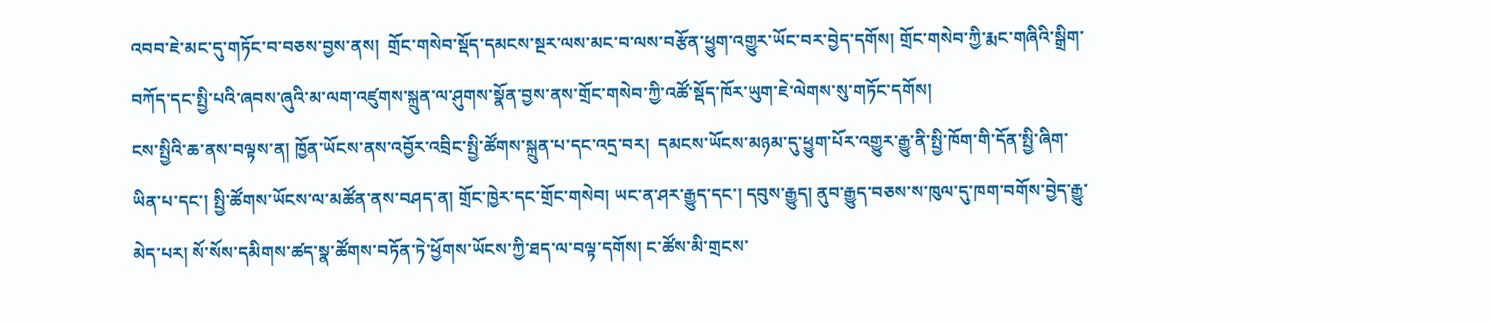འབབ་ཇེ་མང་དུ་གཏོང་བ་བཅས་བྱས་ནས།  གྲོང་གསེབ་སྡོད་དམངས་སྔར་ལས་མང་བ་ལས་བརྩོན་ཕྱུག་འགྱུར་ཡོང་བར་བྱེད་དགོས། གྲོང་གསེབ་ཀྱི་རྨང་གཞིའི་སྒྲིག་བཀོད་དང་སྤྱི་པའི་ཞབས་ཞུའི་མ་ལག་འཛུགས་སྐྲུན་ལ་ཤུགས་སྣོན་བྱས་ནས་གྲོང་གསེབ་ཀྱི་འཚོ་སྡོད་ཁོར་ཡུག་ཇེ་ལེགས་སུ་གཏོང་དགོས།
ངས་སྤྱིའི་ཆ་ནས་བལྟས་ན། ཁྱོན་ཡོངས་ནས་འབྱོར་འབྲིང་སྤྱི་ཚོགས་སྐྲུན་པ་དང་འདྲ་བར།  དམངས་ཡོངས་མཉམ་དུ་ཕྱུག་པོར་འགྱུར་རྒྱུ་ནི་སྤྱི་ཁོག་གི་དོན་སྤྱི་ཞིག་ཡིན་པ་དང་། སྤྱི་ཚོགས་ཡོངས་ལ་མཚོན་ནས་བཤད་ན། གྲོང་ཁྱེར་དང་གྲོང་གསེབ། ཡང་ན་ཤར་རྒྱུད་དང་། དབུས་རྒྱུད། ནུབ་རྒྱུད་བཅས་ས་ཁུལ་དུ་ཁག་བགོས་བྱེད་རྒྱུ་མེད་པར། སོ་སོས་དམིགས་ཚད་སྣ་ཚོགས་བཏོན་ཏེ་ཕྱོགས་ཡོངས་ཀྱི་ཐད་ལ་བལྟ་དགོས། ང་ཚོས་མི་གྲངས་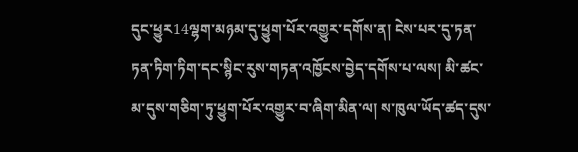དུང་ཕྱུར14ལྷག་མཉམ་དུ་ཕྱུག་པོར་འགྱུར་དགོས་ན། ངེས་པར་དུ་ཏན་ཏན་ཏིག་ཏིག་དང་སྙིང་རུས་གཏན་འཁྱོངས་བྱེད་དགོས་པ་ལས། མི་ཚང་མ་དུས་གཅིག་ཏུ་ཕྱུག་པོར་འགྱུར་བ་ཞིག་མིན་ལ། ས་ཁུལ་ཡོད་ཚད་དུས་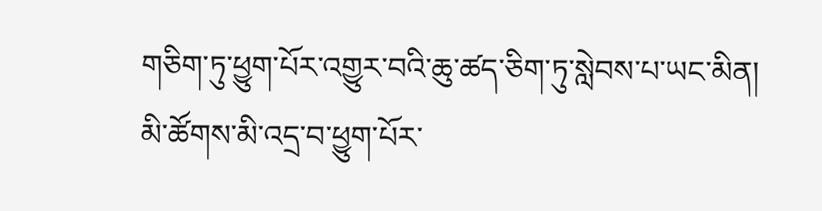གཅིག་ཏུ་ཕྱུག་པོར་འགྱུར་བའི་ཆུ་ཚད་ཅིག་ཏུ་སླེབས་པ་ཡང་མིན། མི་ཚོགས་མི་འདྲ་བ་ཕྱུག་པོར་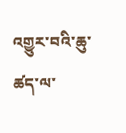འགྱུར་བའི་ཆུ་ཚད་ལ་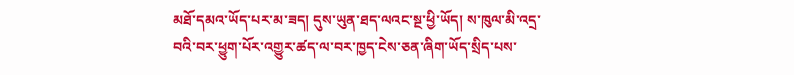མཐོ་དམའ་ཡོད་པར་མ་ཟད། དུས་ཡུན་ཐད་ལའང་སྔ་ཕྱི་ཡོད། ས་ཁུལ་མི་འདྲ་བའི་བར་ཕྱུག་པོར་འགྱུར་ཚད་ལ་བར་ཁྱད་ངེས་ཅན་ཞིག་ཡོད་སྲིད་པས་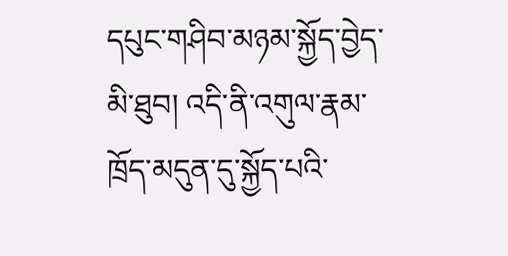དཔུང་གཤིབ་མཉམ་སྐྱོད་བྱེད་མི་ཐུབ། འདི་ནི་འགུལ་རྣམ་ཁྲོད་མདུན་དུ་སྐྱོད་པའི་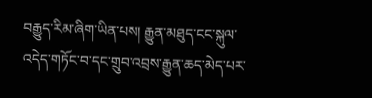བརྒྱུད་རིམ་ཞིག་ཡིན་པས། རྒྱུན་མཐུད་ངང་སྐུལ་འདེད་གཏོང་བ་དང་གྲུབ་འབྲས་རྒྱུན་ཆད་མེད་པར་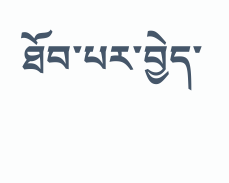ཐོབ་པར་བྱེད་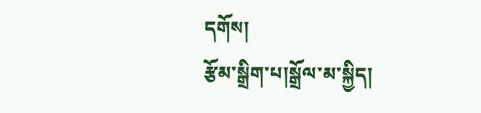དགོས།
རྩོམ་སྒྲིག་པ།སྒྲོལ་མ་སྐྱིད།